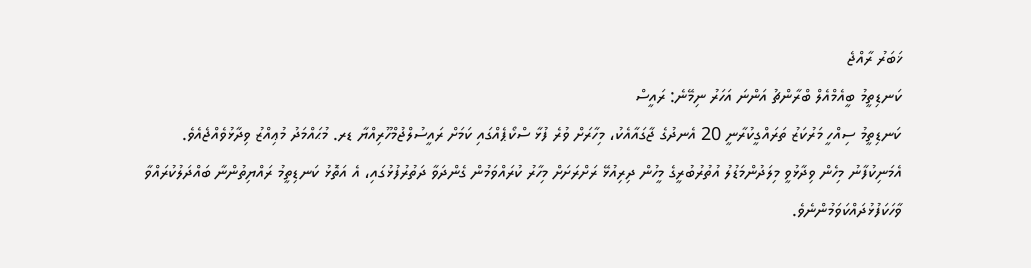ޚަބަރު ރާއްޖެ
ކަނޑިތީމު ބީއެމްއެލް ބްރާންޗު އަންނަ އަހަރު ނިމޭނެ: ރައީސް
ކަނޑިތީމު ސިއްހީ މަރުކަޒު ތަރައްގީކުރާނީ 20 އެނދުގެ ޖާގައާއެކު، މިހާރަށް ވުރެ ފުޅާ ސްކޯޕެއްގައި ކަމަށް ރައީސުލްޖުމްހޫރިއްޔާ ޑރ. މުޙައްމަދު މުޢިއްޒު ވިދާޅުވެއްޖެއެވެ.
އެމަނިކުފާނު މިހެން ވިދާޅުވީ މިލަދުންމަޑުލު އުތުރުބުރީގެ މީހުން ދިރިއުޅޭ ރަށްރަށަށް މިހާރު ކުރައްވަމުން ގެންދަވާ ދަތުރުފުޅުގައި، އެ އަތޮޅު ކަނޑިތީމު ރައްޔިތުންނާ ބައްދަލުކުރައްވާ ވާހަކަފުޅުދައްކަވަމުންނެވެ.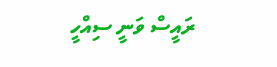ރައީސް ވަނީ ސިއްހީ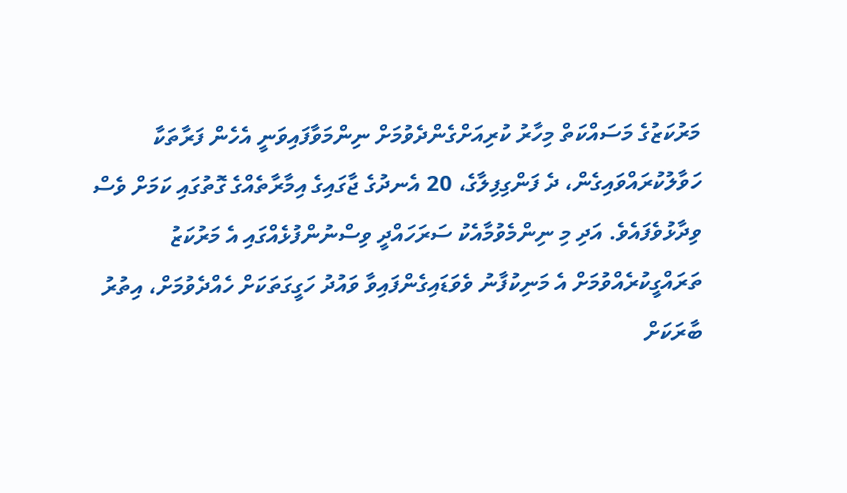މަރުކަޒުގެ މަސައްކަތް މިހާރު ކުރިއަށްގެންދެވުމަށް ނިންމަވާފައިވަނީ އެހެން ފަރާތަކާ ހަވާލުކުރައްވައިގެން، ދެ ފަންގިފިލާގެ، 20 އެނދުގެ ޖާގައިގެ އިމާރާތެއްގެ ގޮތުގައި ކަމަށް ވެސް ވިދާޅުވެފައެވެ. އަދި މި ނިންމެވުމާއެކު ސަރަހައްދީ ވިސްނުންފުޅެއްގައި އެ މަރުކަޒު ތަރައްގީކުރެއްވުމަށް އެ މަނިކުފާނު ވެވަޑައިގެންފައިވާ ވައުދު ހަގީގަތަކަށް ހެއްދެވުމަށް، އިތުރު ބާރަކަށް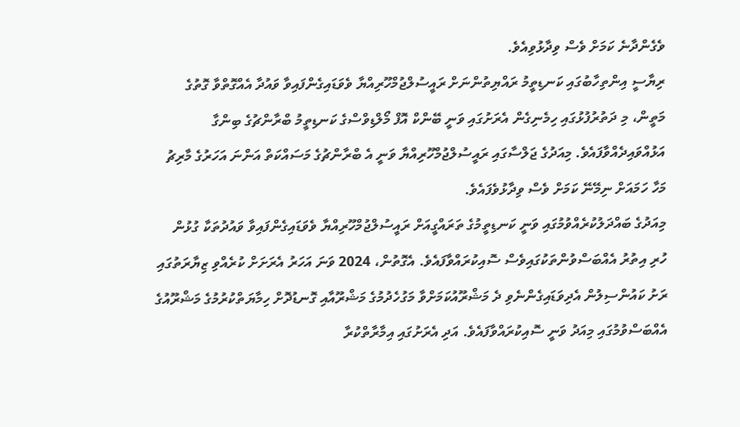ވެގެންދާނެ ކަމަށް ވެސް ވިދާޅުވިއެވެ.
ރިޔާސީ އިންތިހާބުގައި ކަނޑިތީމު ރައްޔިތުންނަށް ރައީސުލްޖުމްހޫރިއްޔާ ވެވަޑައިގެންފައިވާ ވައުދާ އެއްގޮތްވާ ގޮތުގެ މަތީން، މި ދަތުރުފުޅުގައި ހިމެނިގެން އެރަށުގައި ވަނީ ބޭންކް އޮފް މޯލްޑިވްސްގެ ކަނޑިތީމު ބްރާންޗުގެ ބިންގާ އަޅުއްވައިދެއްވާފައެވެ. މިއަދުގެ ޖަލްސާގައި ރައީސުލްޖުމްހޫރިއްޔާ ވަނީ އެ ބްރާންޗުގެ މަސައްކަތް އަންނަ އަހަރުގެ މާރިޗު މަހާ ހަމައަށް ނިމޭނޭ ކަމަށް ވެސް ވިދާޅުވެފައެވެ.
މިއަދުގެ ބައްދަލުކުރެއްވުމުގައި ވަނީ ކަނޑިތީމުގެ ތަރައްގީއަށް ރައީސުލްޖުމްހޫރިއްޔާ ވެވަޑައިގެންފައިވާ ވައުދުތަކާ ގުޅުން ހުރި އިތުރު އެއްބަސްވުންތަކުގައިވެސް ސޮއިކުރައްވާފައެވެ. އެގޮތުން، 2024 ވަނަ އަހަރު އެރަށަށް ކުރެއްވި ޒިޔާރަތުގައި ރަށު ކައުންސިލުން އެދިވަޑައިގެންނެވި ދެ މަޝްރޫއުކަމަށްވާ މަގުހެދުމުގެ މަޝްރޫއާއި ގޮނޑުދޮށް ހިމާޔަތްކުރުމުގެ މަޝްރޫއުގެ އެއްބަސްވުމުގައި މިއަދު ވަނީ ސޮއިކުރައްވާފައެވެ. އަދި އެރަށުގައި އިމާރާތްކުރާ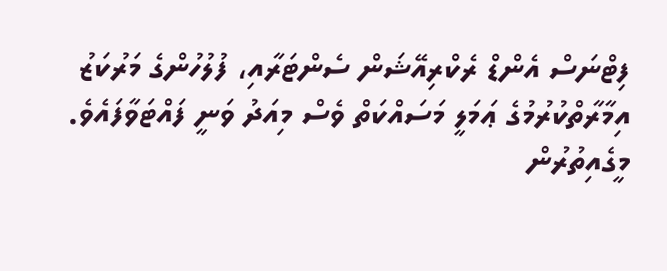ފިޓްނަސް އެންޑް ރެކްރިއޭޝަން ސެންޓަރާއި، ފުލުހުންގެ މަރުކަޒު އިމާރާތްކުރުމުގެ ޢަމަލީ މަސައްކަތް ވެސް މިއަދު ވަނީ ފައްޓަވާފައެވެ.
މީގެއިތުރުން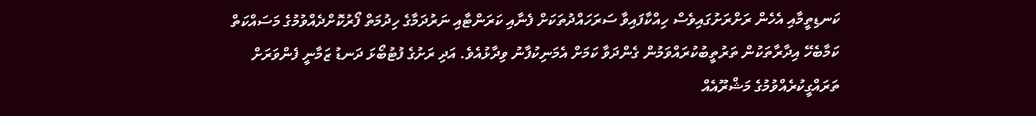ކަނޑިތީމާއި އެހެން ރަށްރަށުގައިވެސް ހިއްކާފައިވާ ސަރަހައްދުތަކަށް ފެނާއި ކަރަންޓާއި ނަރުދަމާގެ ހިދުމަތް ފޯރުކޮށްދެއްވުމުގެ މަސައްކަތް ކަމާބެހޭ އިދާރާތަކުން ތަރުތީބުކުރައްވަމުން ގެންދަވާ ކަމަށް އެމަނިކުފާނު ވިދާޅުއެވެ. އަދި ރަށުގެ ފުޓުބޯޅަ ދަނޑު ޒަމާނީ ފެންވަރަށް ތަރައްގީކުރެއްވުމުގެ މަޝްރޫއެއް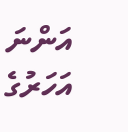އަންނަ އަހަރުގެ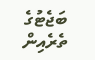ބަޖެޓުގެ ތެރެއިން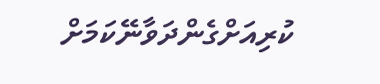ކުރިއަށްގެންދަވާނޭކަމަށް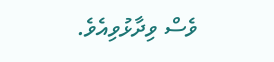ވެސް ވިދާޅުވިއެވެ.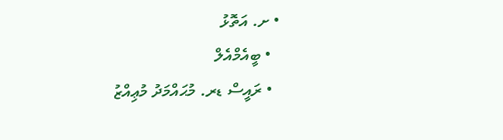• ށ. އަތޮޅު
  • ބީއެމްއެލް
  • ރައީސް ޑރ. މުޙައްމަދު މުޢިއްޒު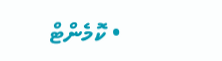• ކޮމެންޓް